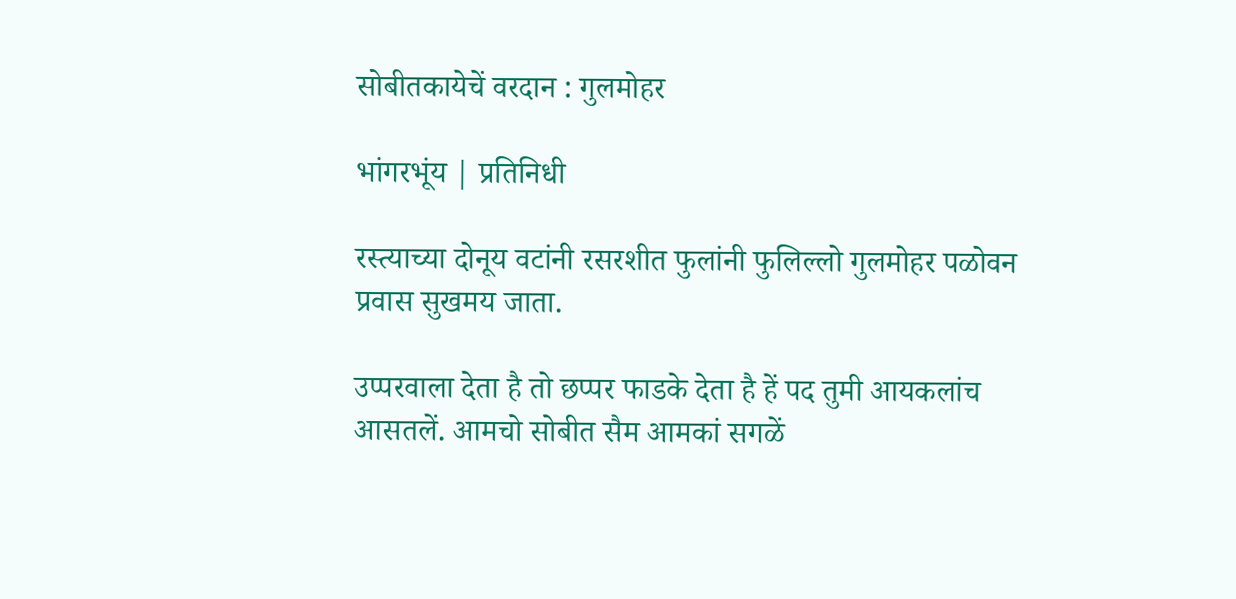सोबीतकायेचें वरदान : गुलमोहर

भांगरभूंय | प्रतिनिधी

रस्त्याच्या दोनूय वटांनी रसरशीत फुलांनी फुलिल्लो गुलमोहर पळोवन प्रवास सुखमय जाता.

उप्परवाला देता है तो छप्पर फाडके देता है हें पद तुमी आयकलांच आसतलें. आमचो सोबीत सैम आमकां सगळें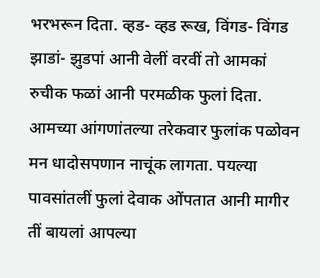भरभरून दिता. व्हड- व्हड रूख, विंगड- विंगड झाडां- झुडपां आनी वेलीं वरवीं तो आमकां रुचीक फळां आनी परमळीक फुलां दिता. आमच्या आंगणांतल्या तरेकवार फुलांक पळोवन मन धादोसपणान नाचूंक लागता. पयल्या पावसांतलीं फुलां देवाक ओंपतात आनी मागीर तीं बायलां आपल्या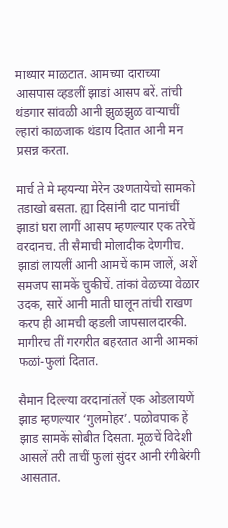माथ्यार माळटात. आमच्या दाराच्या आसपास व्हडलीं झाडां आसप बरें. तांची थंडगार सांवळी आनी झुळझुळ वाऱ्याचीं ल्हारां काळजाक थंडाय दितात आनी मन प्रसन्न करता.

मार्च ते मे म्हयन्या मेरेन उश्णतायेचो सामको तडाखो बसता. ह्या दिसांनी दाट पानांचीं झाडां घरा लागीं आसप म्हणल्यार एक तरेचें वरदानच. ती सैमाची मोलादीक देणगीच. झाडां लायलीं आनी आमचें काम जालें, अशें समजप सामकें चुकीचें. तांकां वेळच्या वेळार उदक, सारें आनी माती घालून तांची राखण करप ही आमची व्हडली जापसालदारकी. मागीरच तीं गरगरीत बहरतात आनी आमकां फळां-फुलां दितात.

सैमान दिल्ल्या वरदानांतलें एक ओडलायणें झाड म्हणल्यार ‘गुलमोहर’. पळोवपाक हें झाड सामकें सोबीत दिसता. मूळचें विदेशी आसलें तरी ताचीं फुलां सुंदर आनी रंगीबेरंगी आसतात.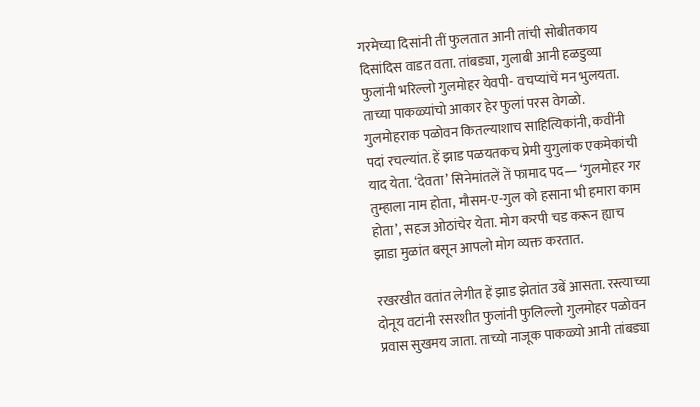गरमेच्या दिसांनी तीं फुलतात आनी तांची सोबीतकाय दिसांदिस वाडत वता. तांबड्या, गुलाबी आनी हळडुव्या फुलांनी भरिल्लो गुलमोहर येवपी- वचप्यांचें मन भुलयता. ताच्या पाकळ्यांचो आकार हेर फुलां परस वेगळो. गुलमोहराक पळोवन कितल्याशाच साहित्यिकांनी, कवींनी पदां रचल्यांत. हें झाड पळयतकच प्रेमी युगुलांक एकमेकांची याद येता. ‘देवता’ सिनेमांतलें तें फामाद पद— ‘गुलमोहर गर तुम्हाला नाम होता, मौसम-ए-गुल को हसाना भी हमारा काम होता’, सहज ओठांचेर येता. मोग करपी चड करून ह्याच झाडा मुळांत बसून आपलो मोग व्यक्त करतात.

रखरखीत वतांत लेगीत हें झाड झेतांत उबें आसता. रस्त्याच्या दोनूय वटांनी रसरशीत फुलांनी फुलिल्लो गुलमोहर पळोवन प्रवास सुखमय जाता. ताच्यो नाजूक पाकळ्यो आनी तांबड्या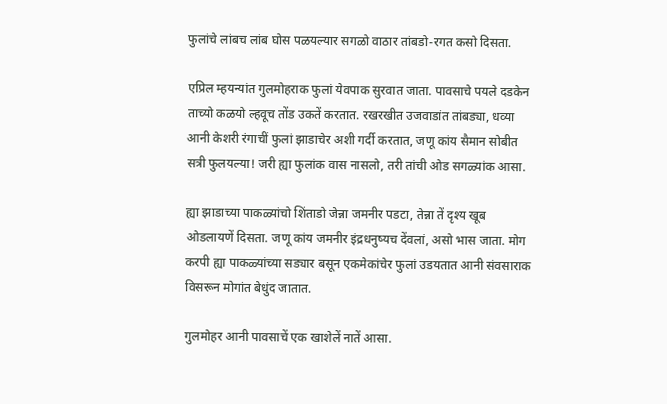फुलांचे लांबच लांब घोस पळयल्यार सगळो वाठार तांबडो-रगत कसो दिसता.

एप्रिल म्हयन्यांत गुलमोहराक फुलां येवपाक सुरवात जाता. पावसाचे पयले दडकेन ताच्यो कळयो ल्हवूच तोंड उकतें करतात. रखरखीत उजवाडांत तांबड्या, धव्या आनी केशरी रंगाचीं फुलां झाडाचेर अशी गर्दी करतात, जणू कांय सैमान सोबीत सत्री फुलयल्या! जरी ह्या फुलांक वास नासलो, तरी तांची ओड सगळ्यांक आसा.

ह्या झाडाच्या पाकळ्यांचो शिंताडो जेन्ना जमनीर पडटा, तेन्ना तें दृश्य खूब ओडलायणें दिसता. जणू कांय जमनीर इंद्रधनुष्यच देंवलां, असो भास जाता. मोग करपी ह्या पाकळ्यांच्या सड्यार बसून एकमेकांचेर फुलां उडयतात आनी संवसाराक विसरून मोगांत बेधुंद जातात.

गुलमोहर आनी पावसाचें एक खाशेलें नातें आसा.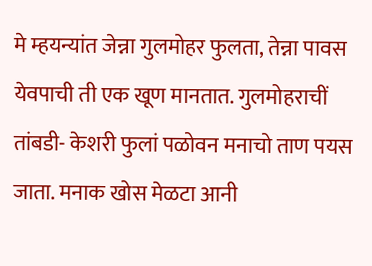मे म्हयन्यांत जेन्ना गुलमोहर फुलता, तेन्ना पावस येवपाची ती एक खूण मानतात. गुलमोहराचीं तांबडी- केशरी फुलां पळोवन मनाचो ताण पयस जाता. मनाक खोस मेळटा आनी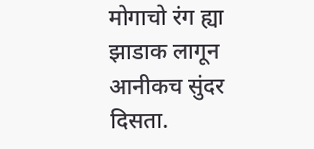मोगाचो रंग ह्या झाडाक लागून आनीकच सुंदर दिसता.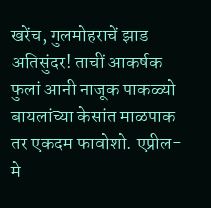खरेंच, गुलमोहराचें झाड अतिसुंदर! ताचीं आकर्षक फुलां आनी नाजूक पाकळ्यो बायलांच्या केसांत माळपाक तर एकदम फावोशो. एप्रील- मे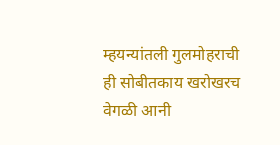म्हयन्यांतली गुलमोहराची ही सोबीतकाय खरोखरच वेगळी आनी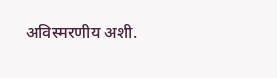अविस्मरणीय अशी.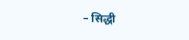– सिद्धी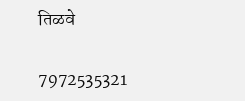तिळवे

7972535321